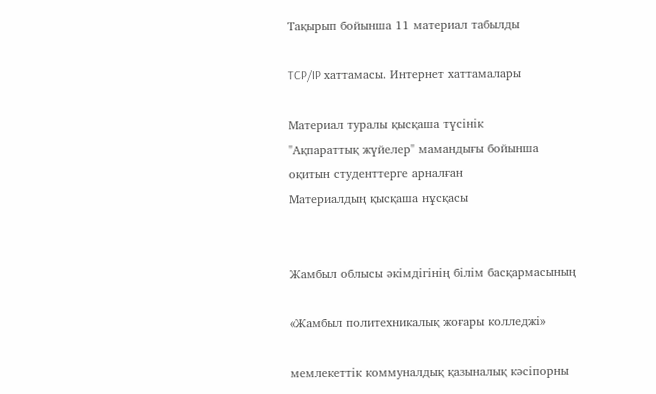Тақырып бойынша 11 материал табылды

TCP/IP хаттамасы. Интернет хаттамалары

Материал туралы қысқаша түсінік
"Ақпараттық жүйелер" мамандығы бойынша оқитын студенттерге арналған
Материалдың қысқаша нұсқасы


Жамбыл облысы әкімдігінің білім басқармасының

«Жамбыл политехникалық жоғары колледжі»

мемлекеттік коммуналдық қазыналық кәсіпорны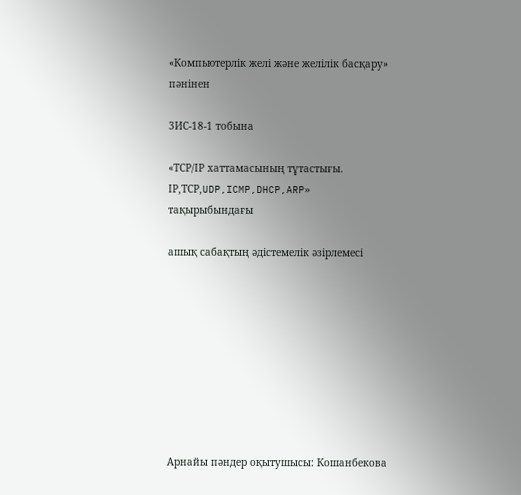«Компьютерлік желі және желілік басқару» пәнінен

3ИС-18-1 тобына

«ТСР/ІР хаттамасының тұтастығы. ІР,ТСР,UDP,ICMP,DHCP,ARP» тақырыбындағы

ашық сабақтың әдістемелік әзірлемесі









Арнайы пәндер оқытушысы: Кошанбекова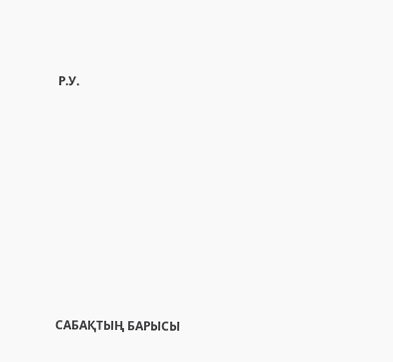Р.У.












САБАҚТЫҢ БАРЫСЫ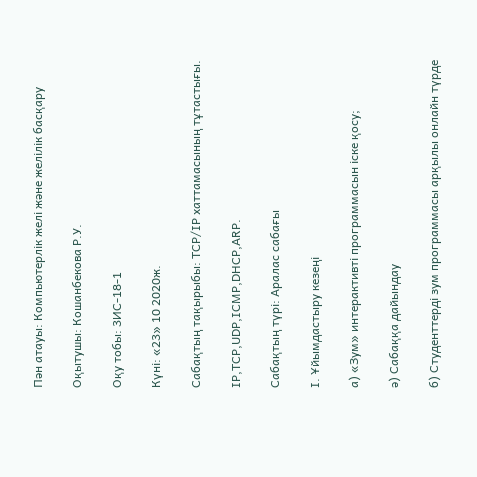Пән атауы: Компьютерлік желі және желілік басқару

Оқытушы: Кошанбекова Р.У.

Оқу тобы: 3ИС-18-1

Күні: «23» 10 2020ж.

Сабақтың тақырыбы: ТСР/ІР хаттамасының тұтастығы.

ІР,ТСР,UDP,ICMP,DHCP,ARP.

Сабақтың түрі: Аралас сабағы

І. Ұйымдастыру кезеңі

а) «Зум» интерактивті программасын іске қосу;

ә) Сабаққа дайындау

б) Студенттерді зум программасы арқылы онлайн түрде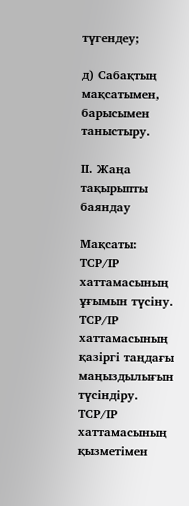түгендеу;

д) Сабақтың мақсатымен, барысымен таныстыру.

ІІ. Жаңа тақырыпты баяндау

Мақсаты: ТСР/ІР хаттамасының ұғымын түсіну. ТСР/ІР хаттамасының қазіргі таңдағы маңыздылығын түсіндіру. ТСР/ІР хаттамасының қызметімен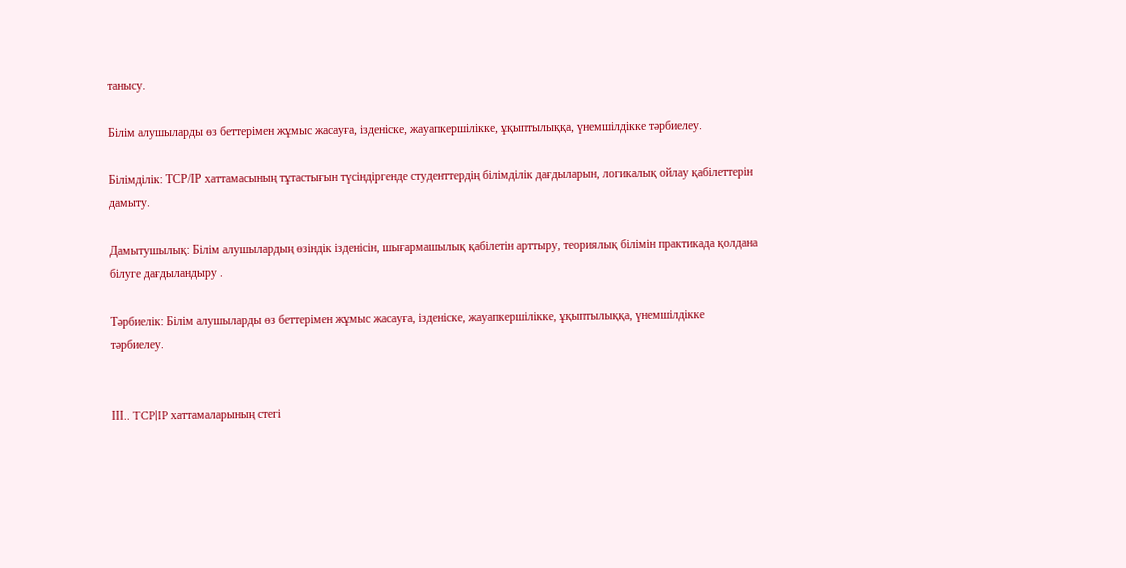танысу.

Білім алушыларды өз беттерімен жұмыс жасауға, ізденіске, жауапкершілікке, ұқыптылыққа, үнемшілдікке тәрбиелеу.

Білімділік: ТСР/ІР хаттамасының тұтастығын түсіндіргенде студенттердің білімділік дағдыларын, логикалық ойлау қабілеттерін дамыту.

Дамытушылық: Білім алушылардың өзіндік ізденісін, шығармашылық қабілетін арттыру, теориялық білімін практикада қолдана білуге дағдыландыру .

Тәрбиелік: Білім алушыларды өз беттерімен жұмыс жасауға, ізденіске, жауапкершілікке, ұқыптылыққа, үнемшілдікке тәрбиелеу.


ІІІ.. TCP|IP хаттамаларының стегі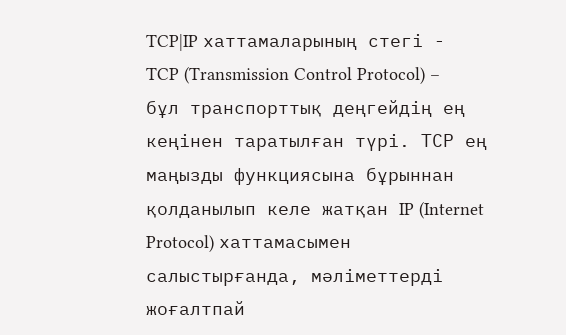TCP|IP хаттамаларының стегі - TCP (Transmission Control Protocol) – бұл транспорттық деңгейдің ең кеңінен таратылған түрі. ТСР ең маңызды функциясына бұрыннан қолданылып келе жатқан IP (Internet Protocol) хаттамасымен салыстырғанда, мәліметтерді жоғалтпай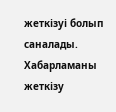жеткізуі болып саналады. Хабарламаны жеткізу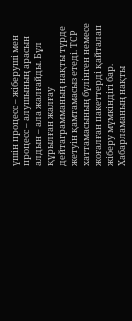үшін процесс – жіберуші мен процесс – алушының арасын алдын – ала жалғайды. Бұл құрылған жалғау дейтаграмманың нақты түрде жетуін қамтамасыз етеді. ТСР хаттамасының бүлінген немесе жоғалған пакеттерді қайталап жіберу мүмкіндігі бар. Хабарламаның нақты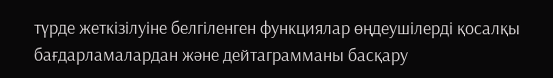түрде жеткізілуіне белгіленген функциялар өңдеушілерді қосалқы бағдарламалардан және дейтаграмманы басқару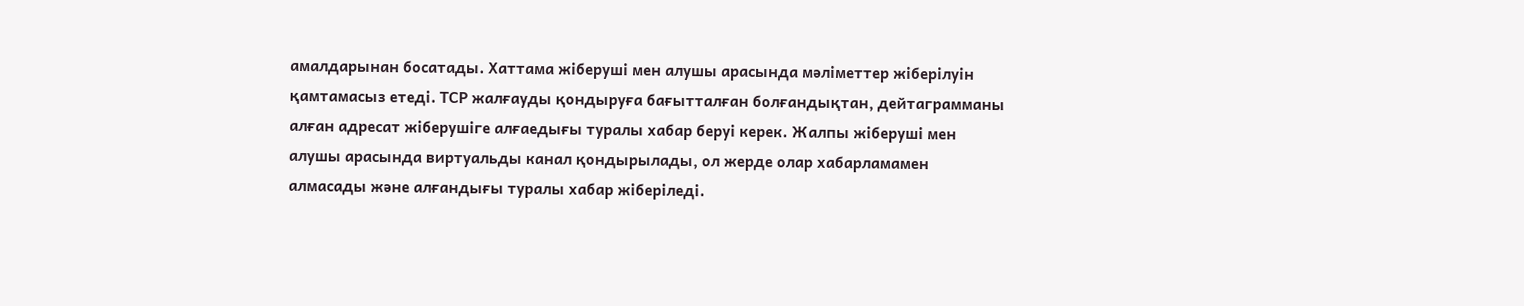амалдарынан босатады. Хаттама жіберуші мен алушы арасында мәліметтер жіберілуін қамтамасыз етеді. ТСР жалғауды қондыруға бағытталған болғандықтан, дейтаграмманы алған адресат жіберушіге алғаедығы туралы хабар беруі керек. Жалпы жіберуші мен алушы арасында виртуальды канал қондырылады, ол жерде олар хабарламамен алмасады және алғандығы туралы хабар жіберіледі.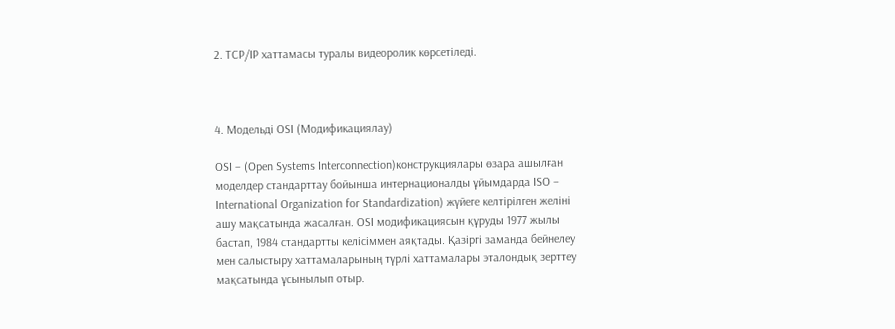2. ТСР/ІР хаттамасы туралы видеоролик көрсетіледі.



4. Модельді OSI (Модификациялау)

OSI – (Open Systems Interconnection)конструкциялары өзара ашылған моделдер стандарттау бойынша интернационалды ұйымдарда ISO – International Organization for Standardization) жүйеге келтірілген желіні ашу мақсатында жасалған. OSI модификациясын құруды 1977 жылы бастап, 1984 стандартты келісіммен аяқтады. Қазіргі заманда бейнелеу мен салыстыру хаттамаларының түрлі хаттамалары эталондық зерттеу мақсатында ұсынылып отыр.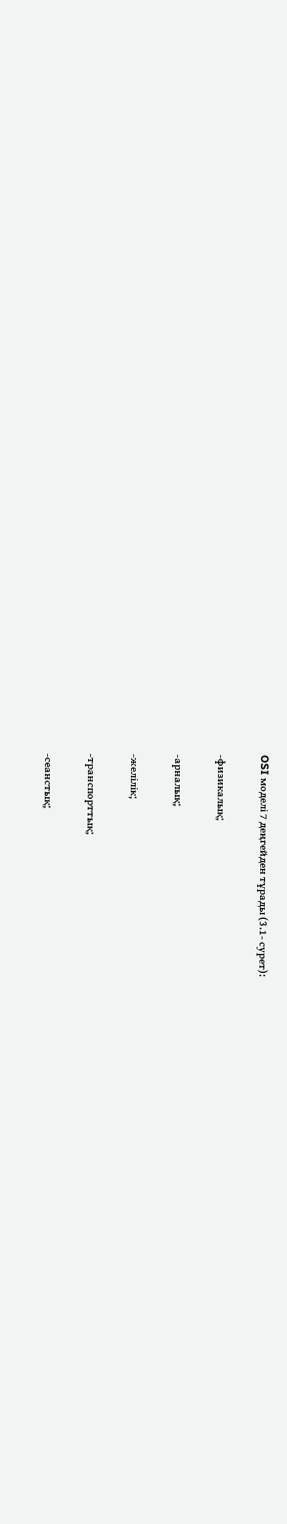OSI моделі 7 деңгейден тұрады (3.1- сурет):

-физикалық;

-арналық;

-желілік;

-транспорттық;

-сеанстық;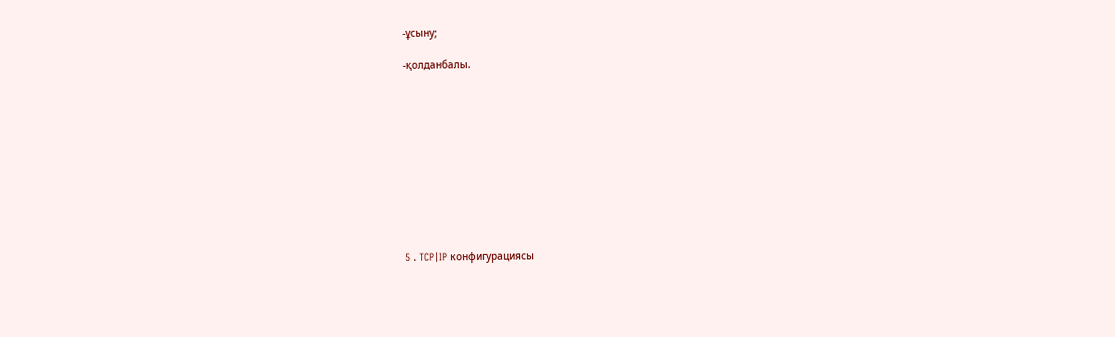-ұсыну;

-қолданбалы.











5 . TCP|IP конфигурациясы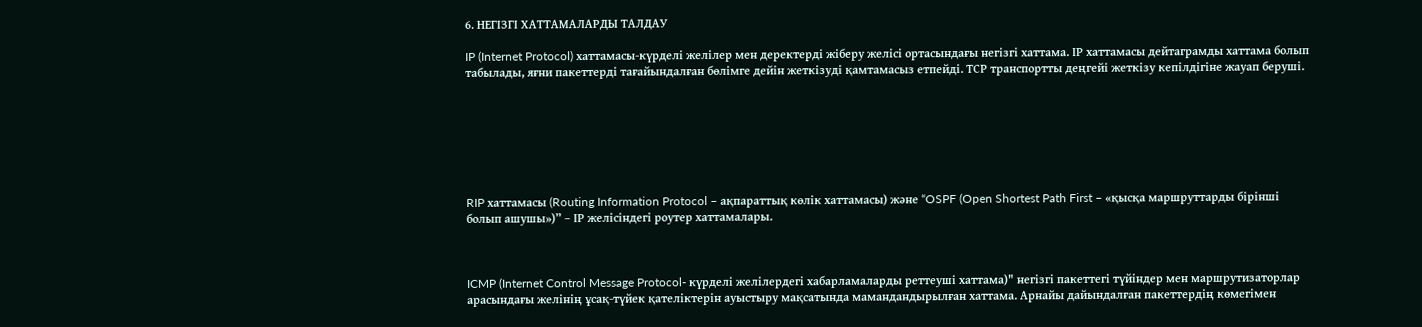6. НЕГІЗГІ ХАТТАМАЛАРДЫ ТАЛДАУ

IP (Internet Protocol) хаттамасы-күрделі желілер мен деректерді жіберу желісі ортасындағы негізгі хаттама. ІР хаттамасы дейтаграмды хаттама болып табылады, яғни пакеттерді тағайындалған бөлімге дейін жеткізуді қамтамасыз етпейді. ТСР транспортты деңгейі жеткізу кепілдігіне жауап беруші.







RIP хаттамасы (Routing Information Protocol – ақпараттық көлік хаттамасы) және “OSPF (Open Shortest Path First – «қысқа маршруттарды бірінші болып ашушы»)” – ІР желісіндегі роутер хаттамалары.



ICMP (Internet Control Message Protocol- күрделі желілердегі хабарламаларды реттеуші хаттама)" негізгі пакеттегі түйіндер мен маршрутизаторлар арасындағы желінің ұсақ-түйек қателіктерін ауыстыру мақсатында мамандандырылған хаттама. Арнайы дайындалған пакеттердің көмегімен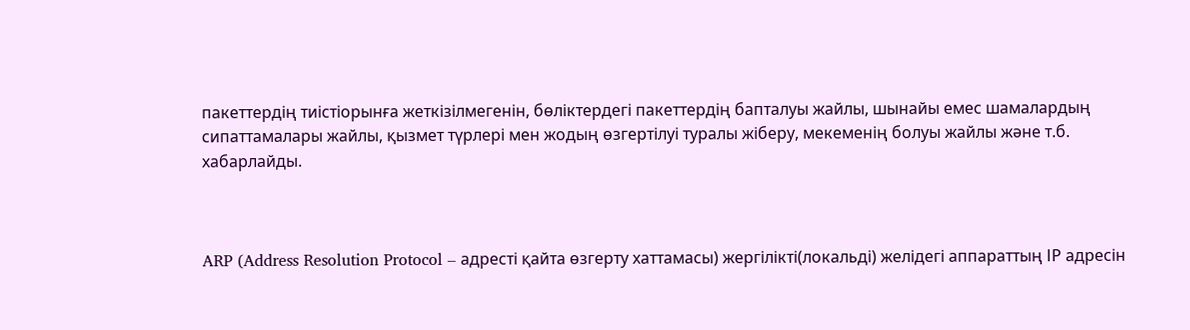пакеттердің тиістіорынға жеткізілмегенін, бөліктердегі пакеттердің бапталуы жайлы, шынайы емес шамалардың сипаттамалары жайлы, қызмет түрлері мен жодың өзгертілуі туралы жіберу, мекеменің болуы жайлы және т.б. хабарлайды.



ARP (Address Resolution Protocol – адресті қайта өзгерту хаттамасы) жергілікті(локальді) желідегі аппараттың ІР адресін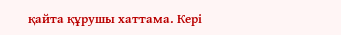қайта құрушы хаттама. Кері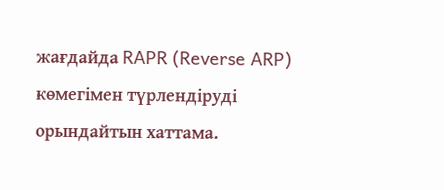жағдайда RAPR (Reverse ARP) көмегімен түрлендіруді орындайтын хаттама.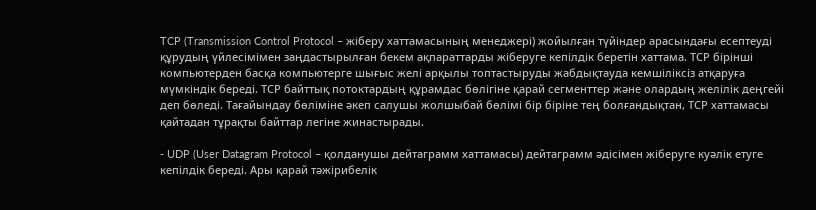TCP (Transmission Control Protocol – жіберу хаттамасының менеджері) жойылған түйіндер арасындағы есептеуді құрудың үйлесімімен заңдастырылған бекем ақпараттарды жіберуге кепілдік беретін хаттама. ТСР бірінші компьютерден басқа компьютерге шығыс желі арқылы топтастыруды жабдықтауда кемшіліксіз атқаруға мүмкіндік береді. ТСР байттық потоктардың құрамдас бөлігіне қарай сегменттер және олардың желілік деңгейі деп бөледі. Тағайындау бөліміне әкеп салушы жолшыбай бөлімі бір біріне тең болғандықтан, ТСР хаттамасы қайтадан тұрақты байттар легіне жинастырады.

- UDP (User Datagram Protocol – қолданушы дейтаграмм хаттамасы) дейтаграмм әдісімен жіберуге куәлік етуге кепілдік береді. Ары қарай тәжірибелік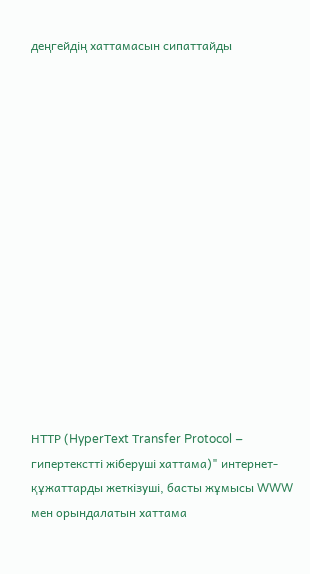деңгейдің хаттамасын сипаттайды















HТТP (HyperТext Тransfer Protocol – гипертекстті жіберуші хаттама)" интернет- құжаттарды жеткізуші, басты жұмысы WWW мен орындалатын хаттама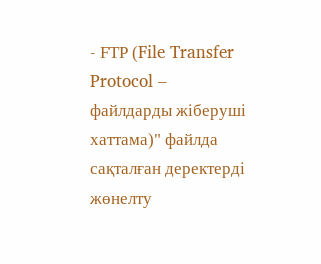- FТP (File Transfer Protocol – файлдарды жіберуші хаттама)" файлда сақталған деректерді жөнелту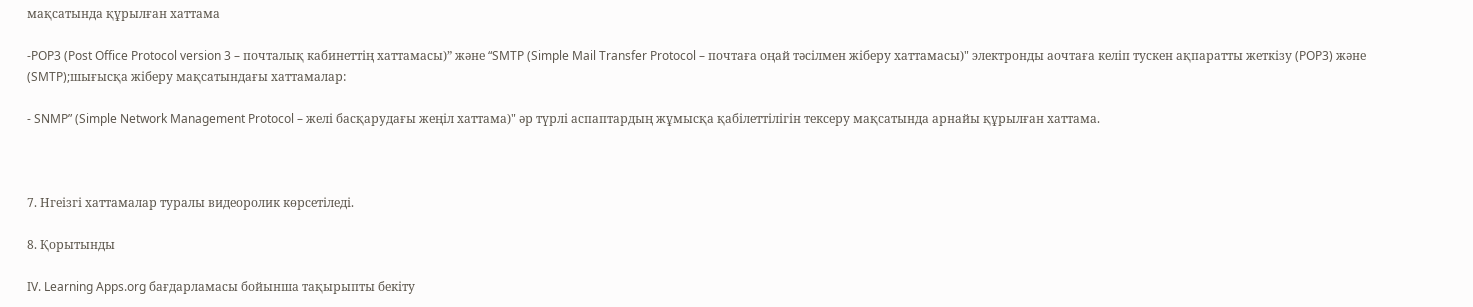мақсатында құрылған хаттама

-POP3 (Post Office Protocol version 3 – почталық кабинеттің хаттамасы)” және “SMTP (Simple Mail Transfer Protocol – почтаға оңай тәсілмен жіберу хаттамасы)" электронды аочтаға келіп тускен ақпаратты жеткізу (POP3) және (SMTP);шығысқа жіберу мақсатындағы хаттамалар:

- SNMP” (Simple Network Management Protocol – желі басқарудағы жеңіл хаттама)" әр түрлі аспаптардың жұмысқа қабілеттілігін тексеру мақсатында арнайы құрылған хаттама.



7. Нгеізгі хаттамалар туралы видеоролик көрсетіледі.

8. Қорытынды

IV. Learning Apps.org бағдарламасы бойынша тақырыпты бекіту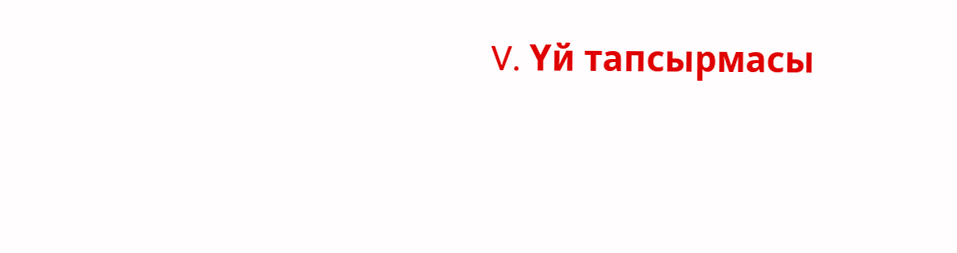V. Үй тапсырмасы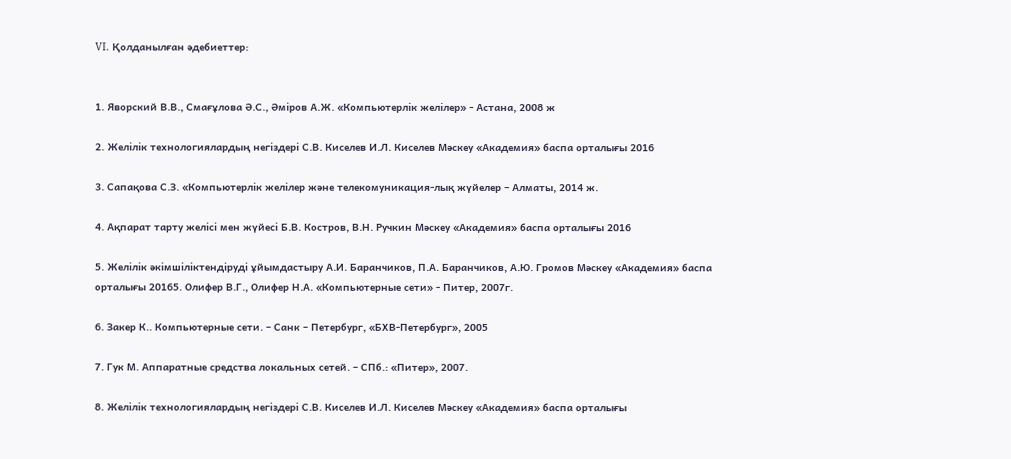VI. Қолданылған әдебиеттер:


1. Яворский В.В., Смағұлова Ә.С., Әміров А.Ж. «Компьютерлік желілер» - Астана, 2008 ж

2. Желілік технологиялардың негіздері С.В. Киселев И.Л. Киселев Мәскеу «Академия» баспа орталығы 2016

3. Сапақова С.З. «Компьютерлік желілер және телекомуникация-лық жүйелер – Алматы, 2014 ж.

4. Ақпарат тарту желісі мен жүйесі Б.В. Костров, В.Н. Ручкин Мәскеу «Академия» баспа орталығы 2016

5. Желілік әкімшіліктендіруді ұйымдастыру А.И. Баранчиков, П.А. Баранчиков, А.Ю. Громов Мәскеу «Академия» баспа орталығы 20165. Олифер В.Г., Олифер Н.А. «Компьютерные сети» - Питер, 2007г.

6. Закер К.. Компьютерные сети. – Санк – Петербург, «БХВ-Петербург», 2005

7. Гук М. Аппаратные средства локальных сетей. – СПб.: «Питер», 2007.

8. Желілік технологиялардың негіздері С.В. Киселев И.Л. Киселев Мәскеу «Академия» баспа орталығы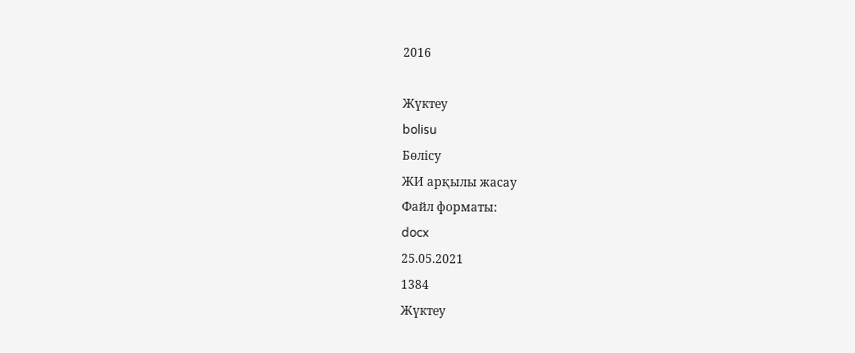2016

Жүктеу
bolisu
Бөлісу
ЖИ арқылы жасау
Файл форматы:
docx
25.05.2021
1384
Жүктеу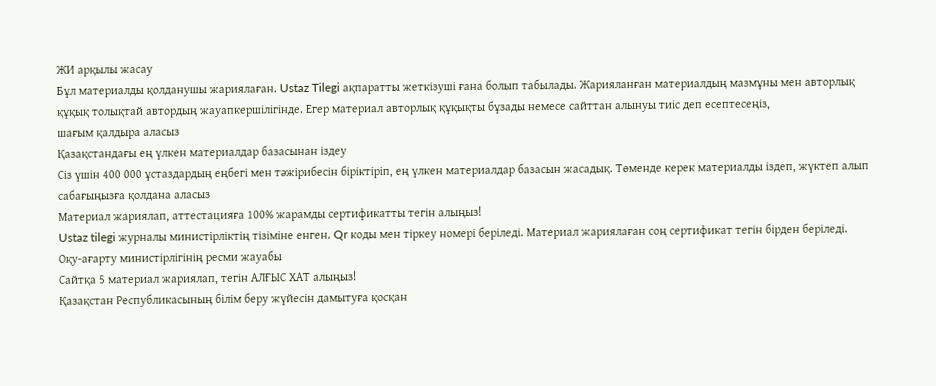ЖИ арқылы жасау
Бұл материалды қолданушы жариялаған. Ustaz Tilegi ақпаратты жеткізуші ғана болып табылады. Жарияланған материалдың мазмұны мен авторлық құқық толықтай автордың жауапкершілігінде. Егер материал авторлық құқықты бұзады немесе сайттан алынуы тиіс деп есептесеңіз,
шағым қалдыра аласыз
Қазақстандағы ең үлкен материалдар базасынан іздеу
Сіз үшін 400 000 ұстаздардың еңбегі мен тәжірибесін біріктіріп, ең үлкен материалдар базасын жасадық. Төменде керек материалды іздеп, жүктеп алып сабағыңызға қолдана аласыз
Материал жариялап, аттестацияға 100% жарамды сертификатты тегін алыңыз!
Ustaz tilegi журналы министірліктің тізіміне енген. Qr коды мен тіркеу номері беріледі. Материал жариялаған соң сертификат тегін бірден беріледі.
Оқу-ағарту министірлігінің ресми жауабы
Сайтқа 5 материал жариялап, тегін АЛҒЫС ХАТ алыңыз!
Қазақстан Республикасының білім беру жүйесін дамытуға қосқан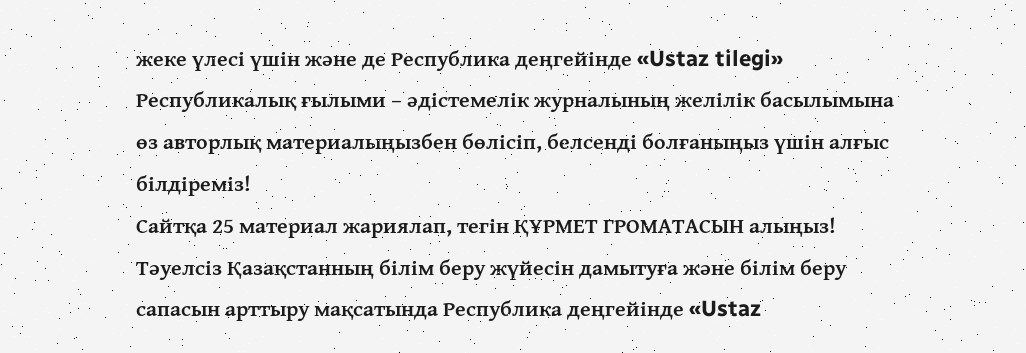жеке үлесі үшін және де Республика деңгейінде «Ustaz tilegi» Республикалық ғылыми – әдістемелік журналының желілік басылымына өз авторлық материалыңызбен бөлісіп, белсенді болғаныңыз үшін алғыс білдіреміз!
Сайтқа 25 материал жариялап, тегін ҚҰРМЕТ ГРОМАТАСЫН алыңыз!
Тәуелсіз Қазақстанның білім беру жүйесін дамытуға және білім беру сапасын арттыру мақсатында Республика деңгейінде «Ustaz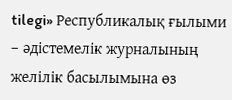tilegi» Республикалық ғылыми – әдістемелік журналының желілік басылымына өз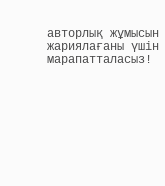авторлық жұмысын жариялағаны үшін марапатталасыз!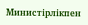Министірлікпен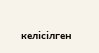келісілген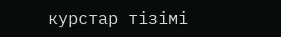курстар тізімі